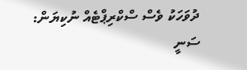ދުވަހަކު ވެސް ސްކްރިޕްޓެއް ނުކިޔަން: ސަނީ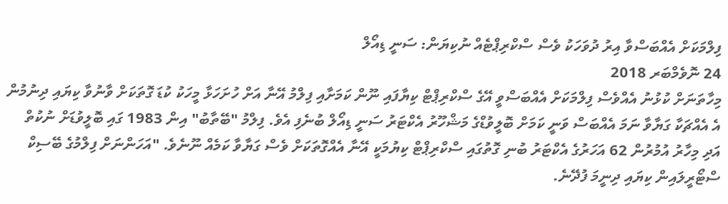ފިލްމަކަށް އެއްބަސްވާ އިރު ދުވަހަކު ވެސް ސްކްރިޕްޓެއް ނުކިޔަން: ސަނީ ޑިއޯލް
24 ނޮވެމްބަރ 2018
މިހާތަނަށް ކުޅުނު އެއްވެސް ފިލްމަކަށް އެއްބަސްވީ އޭގެ ސްކްރިޕްޓް ކިޔާފައި ނޫން ކަމަށާއި ފިލްމު އޭނާ އަށް ހުށަހަޅާ މީހަކު ކުޑަ ގޮތަކަށް ވާނުވާ ކިޔައި ދިނުމުން އެ އެއްޗަކާ ގަޔާވާ ނަމަ އެއްބަސް ވަނީ ކަމަށް ބޮލީވުޑްގެ މަޝްހޫރު އެކްޓަރު ސަނީ ޑިއޯލް ބުނެފި އެވެ. ފިލްމު "ބޭތާބު" އިން 1983 ގައި ބޮލީވުޑަށް ނުކުތް އަދި މިހާރު އުމުރުން 62 އަހަރުގެ އެކްޓަރު ބުނި ގޮތުގައި ސްކްރިޕްޓް ކިޔުމަކީ އޭނާ އެއްގޮތަކަށް ވެސް ގަޔާވާ ކަމެއް ނޫނެވެ. "އަހަންނަށް ފިލްމުގެ ބޭސިކް ސްޓޯރީލައިން ކިޔައި ދިނީމަ ފުދޭނެ.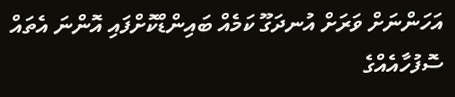އަހަންނަށް ވަރަށް އުނދަގޫ ކަމެއް ބައިންޑްކޮށްފައި އޮންނަ އެތައް ސޮފުހާއެއްގެ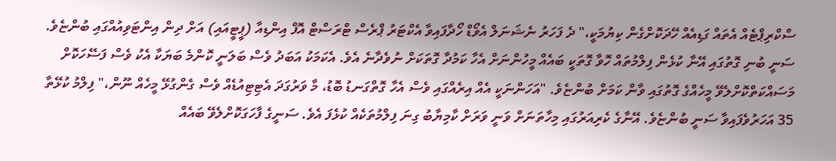ސްކްރިޕްޓެއް އެތައް ގަޑިއެއް ހޭދަކޮށްގެން ކިޔުމަކީ،" ދެ ފަހަރު ނެޝަނަލް އެވޯޑް ހޯދާފައިވާ އެކްޓަރު ޕްރެސް ޓްރަސްޓް އޮފް އިންޑިއާ (ޕީޓީއައި) އަށް ދިން އިންޓަވިއުއްގައި ބުންޏެވެ. ސަނީ ބުނި ގޮތުގައި އޭނާ ކުޅެން ފިލްމުތައް ހޮވާ ގޮތަކީ ބައެއް މީހުންނަށް އެހާ ކަމުދާ ގޮތަކަށް ނުވެދާނެ އެވެ. އެކަމަކު އަބަދު ވެސް ބަލަނީ ކޮންމެ ބަޔަކާ އެކު ވެސް ފަސޭހަކޮށް މަސައްކަތްކޮށްލެވޭ މީހެއްގެ ގޮތުގައި ވާން ކަމަށް ބުންޏެވެ. "އަހަންނަކީ އެއް އިރެއްގައި ވެސް އެހާ ގޮތްގަނޑު ބޮޑު، މާ ވަރުގަދަ އެޓިޓިއުޑެއް ވެސް ގެންގުޅޭ މީހެއް ނޫން،" ފިލްމު ކުޅޭތާ 35 އަހަރުވެފައިވާ ސަނީ ބުންޏެވެ. އޭނާގެ ކެރިއަރުގައި މިހާތަނަށް ވަނީ ވަރަށް ކާމިޔާބު ގިނަ ފިލްމުތަކެއް ކުޅެފަ އެވެ. ސަނީގެ ފާހަގަކޮށްލެވޭ ބައެއް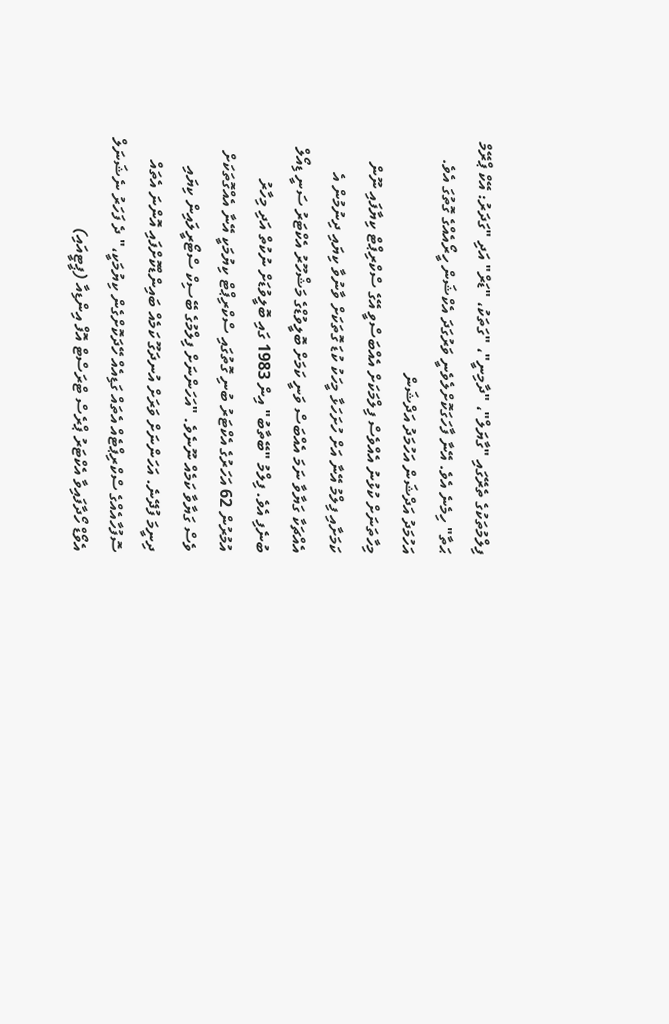ފިލްމުތަކުގެ ތެރޭގައި "ގާޔަލް"، "ދާމިނީ"، "ގަތަކު، "ޑަރް" އަދި "ގަދަރު: އޭކް ޕްރޭމް ޙަތާ" ހިމެނެ އެވެ. އޭނާ ފާހަގަކޮށްލެވެނީ ވަރުގަދަ އެކްޝަން ހީރޯއެއްގެ ގޮތުގަ އެވެ.
އަހުމަދު އަދްޝަން އަހުމަދު އަދްޝަން
މިހާތަނަށް ކުޅުނު އެއްވެސް ފިލްމަކަށް އެއްބަސްވީ އޭގެ ސްކްރިޕްޓް ކިޔާފައި ނޫން ކަމަށާއި ފިލްމު އޭނާ އަށް ހުށަހަޅާ މީހަކު ކުޑަ ގޮތަކަށް ވާނުވާ ކިޔައި ދިނުމުން އެ އެއްޗަކާ ގަޔާވާ ނަމަ އެއްބަސް ވަނީ ކަމަށް ބޮލީވުޑްގެ މަޝްހޫރު އެކްޓަރު ސަނީ ޑިއޯލް ބުނެފި އެވެ. ފިލްމު "ބޭތާބު" އިން 1983 ގައި ބޮލީވުޑަށް ނުކުތް އަދި މިހާރު އުމުރުން 62 އަހަރުގެ އެކްޓަރު ބުނި ގޮތުގައި ސްކްރިޕްޓް ކިޔުމަކީ އޭނާ އެއްގޮތަކަށް ވެސް ގަޔާވާ ކަމެއް ނޫނެވެ. "އަހަންނަށް ފިލްމުގެ ބޭސިކް ސްޓޯރީލައިން ކިޔައި ދިނީމަ ފުދޭނެ. އަހަންނަށް ވަރަށް އުނދަގޫ ކަމެއް ބައިންޑްކޮށްފައި އޮންނަ އެތައް ސޮފުހާއެއްގެ ސްކްރިޕްޓެއް އެތައް ގަޑިއެއް ހޭދަކޮށްގެން ކިޔުމަކީ،" ދެ ފަހަރު ނެޝަނަލް އެވޯޑް ހޯދާފައިވާ އެކްޓަރު ޕްރެސް ޓްރަސްޓް އޮފް އިންޑިއާ (ޕީޓީއައި)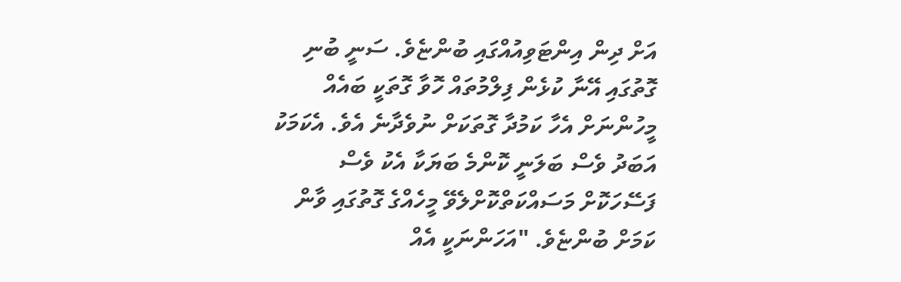އަށް ދިން އިންޓަވިއުއްގައި ބުންޏެވެ. ސަނީ ބުނި ގޮތުގައި އޭނާ ކުޅެން ފިލްމުތައް ހޮވާ ގޮތަކީ ބައެއް މީހުންނަށް އެހާ ކަމުދާ ގޮތަކަށް ނުވެދާނެ އެވެ. އެކަމަކު އަބަދު ވެސް ބަލަނީ ކޮންމެ ބަޔަކާ އެކު ވެސް ފަސޭހަކޮށް މަސައްކަތްކޮށްލެވޭ މީހެއްގެ ގޮތުގައި ވާން ކަމަށް ބުންޏެވެ. "އަހަންނަކީ އެއް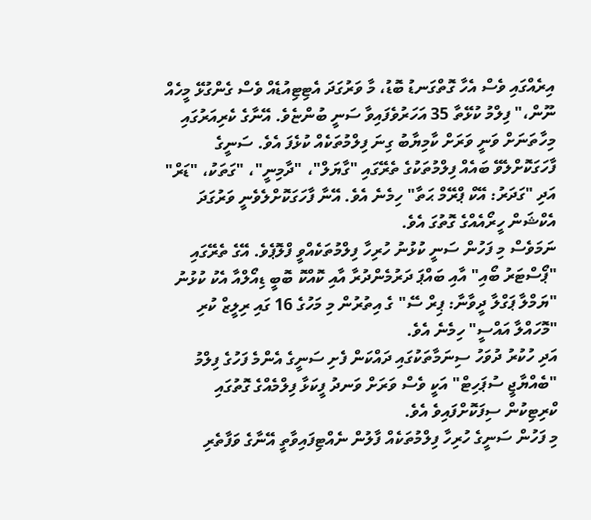އިރެއްގައި ވެސް އެހާ ގޮތްގަނޑު ބޮޑު، މާ ވަރުގަދަ އެޓިޓިއުޑެއް ވެސް ގެންގުޅޭ މީހެއް ނޫން،" ފިލްމު ކުޅޭތާ 35 އަހަރުވެފައިވާ ސަނީ ބުންޏެވެ. އޭނާގެ ކެރިއަރުގައި މިހާތަނަށް ވަނީ ވަރަށް ކާމިޔާބު ގިނަ ފިލްމުތަކެއް ކުޅެފަ އެވެ. ސަނީގެ ފާހަގަކޮށްލެވޭ ބައެއް ފިލްމުތަކުގެ ތެރޭގައި "ގާޔަލް"، "ދާމިނީ"، "ގަތަކު، "ޑަރް" އަދި "ގަދަރު: އޭކް ޕްރޭމް ޙަތާ" ހިމެނެ އެވެ. އޭނާ ފާހަގަކޮށްލެވެނީ ވަރުގަދަ އެކްޝަން ހީރޯއެއްގެ ގޮތުގަ އެވެ.
ނަމަވެސް މި ފަހުން ސަނީ ކުޅުނު ހުރިހާ ފިލްމުތަކެއްވީ ފްލޮޕެވެ. އޭގެ ތެރޭގައި "ޕޯސްޓަރު ބޯއި" އާއި ބައްޕަ ދަރުމެންދުރާ އާއި ކޮއްކޮ ބޮބީ ޑިއޯލްއާ އެކު ކުޅުނު "ޔަމްލާ ޕަގްލާ ދީވާނާ: ޕިރް ސޭ" ގެ އިތުރުން މި މަހުގެ 16 ގައި ރިލީޒް ކުރި "މޮހައްލާ އައްސީ" ހިމެނެ އެވެ.
އަދި ހުކުރު ދުވަހު ސިނަމާތަކުގައި ދައްކަން ފެށި ސަނީގެ އެންމެ ފަހުގެ ފިލްމު "ބެއްޔާޖީ ސުޕަހިޓް" އަކީ ވެސް ވަރަށް ވަނދު ފީކަޅާ ފިލްމެއްގެ ގޮތުގައި ކްރިޓިކުން ސިފަކޮށްފައިވެ އެވެ.
މި ފަހުން ސަނީގެ ހުރިހާ ފިލްމުތަކެއް ފާލުން ނެއްޓިފައިވާތީ އޭނާގެ ވަފާތެރި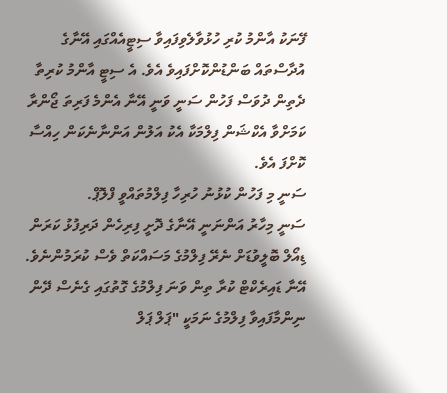ފޭނަކު އާންމު ކުރި ހުޅުވާލެވިފައިވާ ސިޓީއެއްގައި އޭނާގެ އުދާސްތައް ބަންޑުންކޮށްފައިވެ އެވެ. އެ ސިޓީ އާންމު ކުރިތާ ދެތިން ދުވަސް ފަހުން ސަނީ ވަނީ އޭނާ އެންމެ ފަރިތަ ޖޯންރާ ކަމަށްވާ އެކްޝަން ފިލްމަކާ އެކު އަލުން އަންނާނެކަން ހިއްސާ ކޮށްފަ އެވެ.
ސަނީ މި ފަހުން ކުޅުނު ހުރިހާ ފިލްމުތައްވީ ފްލޮޕް.
ސަނީ މިހާރު އަންނަނީ އޭނާގެ ދޮށީ ފިރިހެން ދަރިފުޅު ކަރަން ޑިއޯލް ބޮލީވުޑަށް ނެރޭ ފިލްމުގެ މަސައްކަތް ވެސް ކުރަމުންނެވެ.
އޭނާ ޑައިރެކްޓް ކުރާ ތިން ވަނަ ފިލްމުގެ ގޮތުގައި ގެނެސް ދޭން ނިންމާފައިވާ ފިލްމުގެ ނަމަކީ "ޕަލް ޕަލް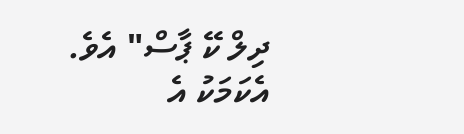ދިލް ކޭ ޕާސް" އެވެ. އެކަމަކު އެ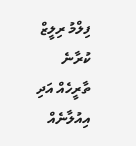ފިލްމު ރިލީޒް ކުރާނެ ތާރީހެއް އަދި އިއުލާނެއް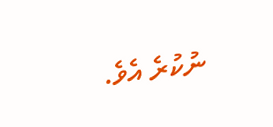ނުކުރެ އެވެ.